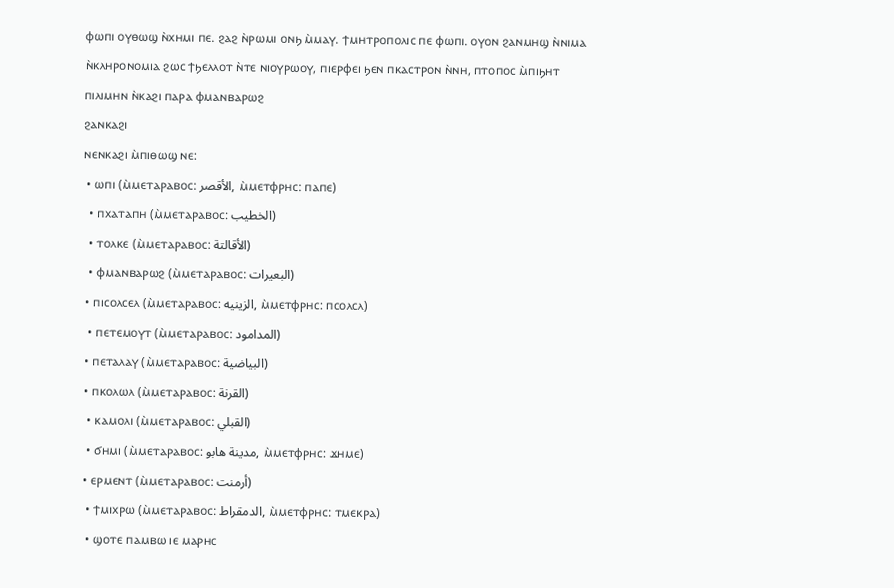ⲫⲱⲡⲓ ⲟⲩⲑⲱϣ ⲛ̀ⲭⲏⲙⲓ ⲡⲉ. ϩⲁϩ ⲛ̀ⲣⲱⲙⲓ ⲟⲛϧ ⲙ̀ⲙⲁⲩ. ϯⲙⲏⲧⲣⲟⲡⲟⲗⲓⲥ ⲡⲉ ⲫⲱⲡⲓ. ⲟⲩⲟⲛ ϩⲁⲛⲙⲏϣ ⲛ̀ⲛⲓⲙⲁ ⲛ̀ⲕⲗⲏⲣⲟⲛⲟⲙⲓⲁ ϩⲱⲥ ϯϧⲉⲗⲗⲟⲧ ⲛ̀ⲧⲉ ⲛⲓⲟⲩⲣⲱⲟⲩ, ⲡⲓⲉⲣⲫⲉⲓ ϧⲉⲛ ⲡⲕⲁⲥⲧⲣⲟⲛ ⲛ̀ⲛⲏ, ⲡⲧⲟⲡⲟⲥ ⲙ̀ⲡⲓϧⲏⲧ
ⲡⲓⲗⲓⲙⲏⲛ ⲛ̀ⲕⲁϩⲓ ⲡⲁⲣⲁ ⲫⲙⲁⲛⲃⲁⲣⲱϩ
ϩⲁⲛⲕⲁϩⲓ
ⲛⲉⲛⲕⲁϩⲓ ⲙ̀ⲡⲓⲑⲱϣ ⲛⲉ:
 • ⲱⲡⲓ (ⲙ̀ⲙⲉⲧⲁⲣⲁⲃⲟⲥ: الأقصر, ⲙ̀ⲙⲉⲧⲫⲣⲏⲥ: ⲡⲁⲡⲉ)
  • ⲡⲭⲁⲧⲁⲡⲏ (ⲙ̀ⲙⲉⲧⲁⲣⲁⲃⲟⲥ: الخطيب)
  • ⲧⲟⲗⲕⲉ (ⲙ̀ⲙⲉⲧⲁⲣⲁⲃⲟⲥ: الأقالتة)
  • ⲫⲙⲁⲛⲃⲁⲣⲱϩ (ⲙ̀ⲙⲉⲧⲁⲣⲁⲃⲟⲥ: البعيرات)
 • ⲡⲓⲥⲟⲗⲥⲉⲗ (ⲙ̀ⲙⲉⲧⲁⲣⲁⲃⲟⲥ: الزينيه, ⲙ̀ⲙⲉⲧⲫⲣⲏⲥ: ⲡⲥⲟⲗⲥⲗ)
  • ⲡⲉⲧⲉⲙⲟⲩⲧ (ⲙ̀ⲙⲉⲧⲁⲣⲁⲃⲟⲥ: المدامود)
 • ⲡⲉⲧⲁⲗⲁⲩ (ⲙ̀ⲙⲉⲧⲁⲣⲁⲃⲟⲥ: البياضية)
 • ⲡⲕⲟⲗⲱⲗ (ⲙ̀ⲙⲉⲧⲁⲣⲁⲃⲟⲥ: القرنة)
  • ⲕⲁⲙⲟⲗⲓ (ⲙ̀ⲙⲉⲧⲁⲣⲁⲃⲟⲥ: القبلي)
  • ϭⲏⲙⲓ (ⲙ̀ⲙⲉⲧⲁⲣⲁⲃⲟⲥ: مدينة هابو, ⲙ̀ⲙⲉⲧⲫⲣⲏⲥ: ϫⲏⲙⲉ)
 • ⲉⲣⲙⲉⲛⲧ (ⲙ̀ⲙⲉⲧⲁⲣⲁⲃⲟⲥ: أرمنت)
  • ϯⲙⲓⲭⲣⲱ (ⲙ̀ⲙⲉⲧⲁⲣⲁⲃⲟⲥ: الدمقراط, ⲙ̀ⲙⲉⲧⲫⲣⲏⲥ: ⲧⲙⲉⲕⲣⲁ)
  • ϣⲟⲧⲉ ⲡⲁⲙⲃⲱ ⲓⲉ ⲙⲁⲣⲏⲥ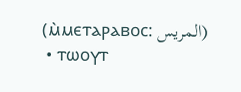(ⲙ̀ⲙⲉⲧⲁⲣⲁⲃⲟⲥ: المريس)
 • ⲧⲱⲟⲩⲧ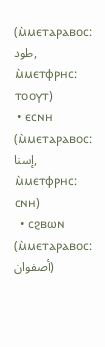(ⲙ̀ⲙⲉⲧⲁⲣⲁⲃⲟⲥ: طود, ⲙ̀ⲙⲉⲧⲫⲣⲏⲥ: ⲧⲟⲟⲩⲧ)
 • ⲉⲥⲛⲏ (ⲙ̀ⲙⲉⲧⲁⲣⲁⲃⲟⲥ: إسنا, ⲙ̀ⲙⲉⲧⲫⲣⲏⲥ: ⲥⲛⲏ)
  • ⲥϩⲃⲱⲛ (ⲙ̀ⲙⲉⲧⲁⲣⲁⲃⲟⲥ: أصفوان)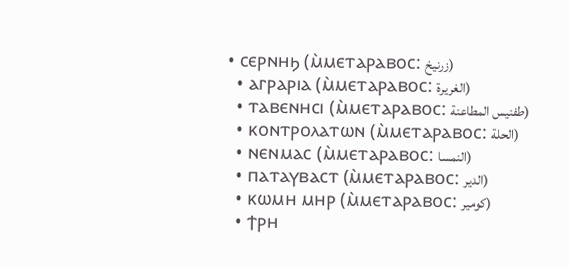• ⲥⲉⲣⲛⲏϧ (ⲙ̀ⲙⲉⲧⲁⲣⲁⲃⲟⲥ: زرنيخ)
  • ⲁⲅⲣⲁⲣⲓⲁ (ⲙ̀ⲙⲉⲧⲁⲣⲁⲃⲟⲥ: الغريرة)
  • ⲧⲁⲃⲉⲛⲏⲥⲓ (ⲙ̀ⲙⲉⲧⲁⲣⲁⲃⲟⲥ: طفنيس المطاعنة)
  • ⲕⲟⲛⲧⲣⲟⲗⲁⲧⲱⲛ (ⲙ̀ⲙⲉⲧⲁⲣⲁⲃⲟⲥ: الحلة)
  • ⲛⲉⲛⲙⲁⲥ (ⲙ̀ⲙⲉⲧⲁⲣⲁⲃⲟⲥ: النمسا)
  • ⲡⲁⲧⲁⲩⲃⲁⲥⲧ (ⲙ̀ⲙⲉⲧⲁⲣⲁⲃⲟⲥ: الدير)
  • ⲕⲱⲙⲏ ⲙⲏⲣ (ⲙ̀ⲙⲉⲧⲁⲣⲁⲃⲟⲥ: كومير)
  • ϯⲣⲏ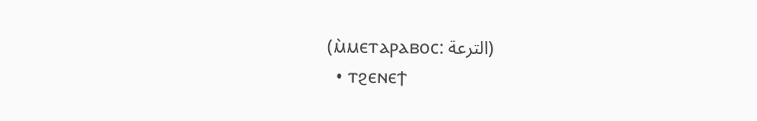(ⲙ̀ⲙⲉⲧⲁⲣⲁⲃⲟⲥ: الترعة)
  • ⲧϩⲉⲛⲉϯ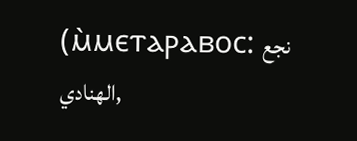(ⲙ̀ⲙⲉⲧⲁⲣⲁⲃⲟⲥ: نجع الهنادي,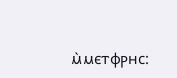ⲙ̀ⲙⲉⲧⲫⲣⲏⲥ: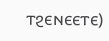ⲧϩⲉⲛⲉⲉⲧⲉ)